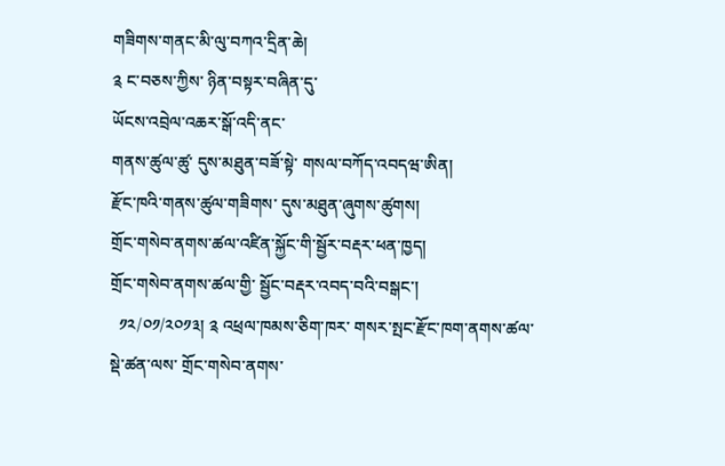གཟིགས་གནང་མི་ལུ་བཀའ་དྲིན་ཆེ།
༉ ང་བཅས་ཀྱིས་ ཉིན་བསྟར་བཞིན་དུ་
ཡོངས་འབྲེལ་འཆར་སྒོ་འདི་ནང་
གནས་ཚུལ་ཚུ་ དུས་མཐུན་བཟོ་སྟེ་ གསལ་བཀོད་འབདཝ་ཨིན།
རྫོང་ཁའི་གནས་ཚུལ་གཟིགས་ དུས་མཐུན་ཞུགས་ཚུགས།
གྲོང་གསེབ་ནགས་ཚལ་འཛིན་སྐྱོང་གི་སྦྱོར་བརྡར་ཕན་ཁྱད།
གྲོང་གསེབ་ནགས་ཚལ་གྱི་ སྦྱོང་བརྡར་འབད་བའི་བསྒང་།
  ༡༢/༠༡/༢༠༡༣། ༉ འཕྲལ་ཁམས་ཅིག་ཁར་ གསར་སྤང་རྫོང་ཁག་ནགས་ཚལ་སྡེ་ཚན་ལས་ གྲོང་གསེབ་ནགས་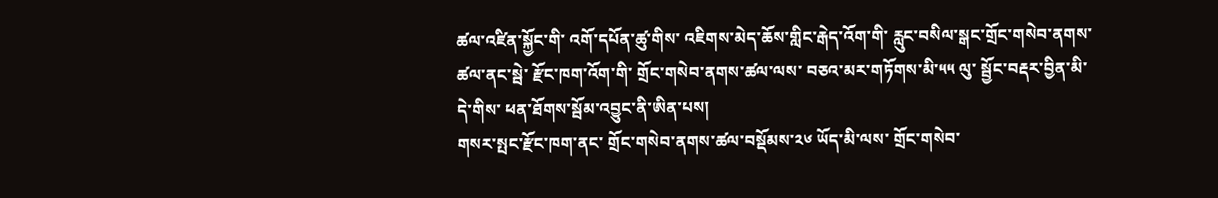ཚལ་འཛིན་སྐྱོང་གི་ འགོ་དཔོན་ཚུ་གིས་ འཇིགས་མེད་ཆོས་གླིང་རྒེད་འོག་གི་ རླུང་བསིལ་སྒང་གྲོང་གསེབ་ནགས་ཚལ་ནང་སྦེ་ རྫོང་ཁག་འོག་གི་ གྲོང་གསེབ་ནགས་ཚལ་ལས་ བཅའ་མར་གཏོགས་མི་༥༥ ལུ་ སྦྱོང་བརྡར་བྱིན་མི་དེ་གིས་ ཕན་ཐོགས་སྦོམ་འབྱུང་ནི་ཨིན་པས།
གསར་སྤང་རྫོང་ཁག་ནང་ གྲོང་གསེབ་ནགས་ཚལ་བསྡོམས་༢༦ ཡོད་མི་ལས་ གྲོང་གསེབ་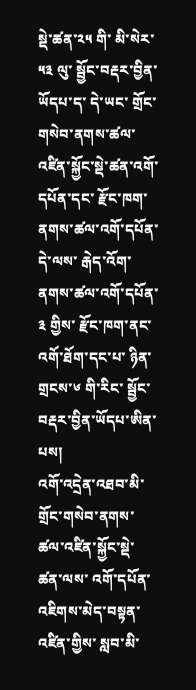སྡེ་ཚན་༢༥ གི་ མི་སེར་༥༣ ལུ་ སྦྱོང་བརྡར་བྱིན་ཡོདཔ་ད་ དེ་ཡང་ གྲོང་གསེབ་ནགས་ཚལ་འཛིན་སྐྱོང་སྡེ་ཚན་འགོ་དཔོན་དང་ རྫོང་ཁག་ནགས་ཚལ་འགོ་དཔོན་ དེ་ལས་ རྒེད་འོག་ནགས་ཚལ་འགོ་དཔོན་༣ གྱིས་ རྫོང་ཁག་ནང་ འགོ་ཐོག་དང་པ་ ཉིན་གྲངས་༦ གི་རིང་ སྦྱོང་བརྡར་བྱིན་ཡོདཔ་ཨིན་པས།
འགོ་འདྲེན་འཐབ་མི་ གྲོང་གསེབ་ནགས་ཚལ་འཛིན་སྐྱོང་སྡེ་ཚན་ལས་ འགོ་དཔོན་འཇིགས་མེད་བསྟན་འཛིན་གྱིས་ སླབ་མི་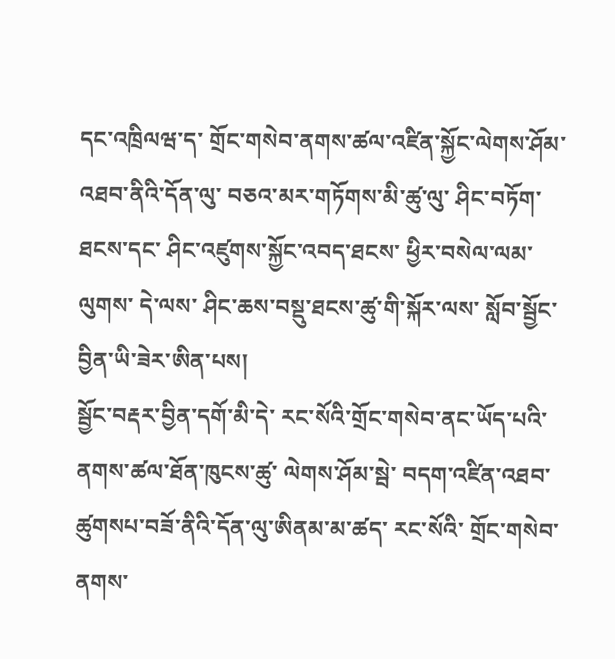དང་འཁྲིལཝ་ད་ གྲོང་གསེབ་ནགས་ཚལ་འཛིན་སྐྱོང་ལེགས་ཤོམ་འཐབ་ནིའི་དོན་ལུ་ བཅའ་མར་གཏོགས་མི་ཚུ་ལུ་ ཤིང་བཏོག་ཐངས་དང་ ཤིང་འཛུགས་སྐྱོང་འབད་ཐངས་ ཕྱིར་བསེལ་ལམ་ལུགས་ དེ་ལས་ ཤིང་ཆས་བསྡུ་ཐངས་ཚུ་གི་སྐོར་ལས་ སློབ་སྦྱོང་བྱིན་ཡི་ཟེར་ཨིན་པས།
སྦྱོང་བརྡར་བྱིན་དགོ་མི་དེ་ རང་སོའི་གྲོང་གསེབ་ནང་ཡོད་པའི་ ནགས་ཚལ་ཐོན་ཁུངས་ཚུ་ ལེགས་ཤོམ་སྦེ་ བདག་འཛིན་འཐབ་ཚུགསཔ་བཟོ་ནིའི་དོན་ལུ་ཨིནམ་མ་ཚད་ རང་སོའི་ གྲོང་གསེབ་ནགས་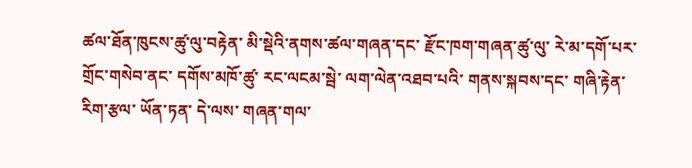ཚལ་ཐོན་ཁུངས་ཚུ་ལུ་བརྟེན་ མི་སྡེའི་ནགས་ཚལ་གཞན་དང་ རྫོང་ཁག་གཞན་ཚུ་ལུ་ རེ་མ་དགོ་པར་ གྲོང་གསེབ་ནང་ དགོས་མཁོ་ཚུ་ རང་ལངམ་སྦེ་ ལག་ལེན་འཐབ་པའི་ གནས་སྐབས་དང་ གཞི་རྟེན་ རིག་རྩལ་ ཡོན་ཏན་ དེ་ལས་ གཞན་གལ་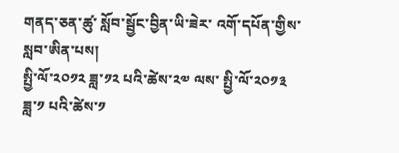གནད་ཅན་ཚུ་ སློབ་སྦྱོང་བྱིན་ཡི་ཟེར་ འགོ་དཔོན་གྱིས་ སླབ་ཨིན་པས།
སྤྱི་ལོ་༢༠༡༢ ཟླ་༡༢ པའི་ཚེས་༢༧ ལས་ སྤྱི་ལོ་༢༠༡༣ ཟླ་༡ པའི་ཚེས་༡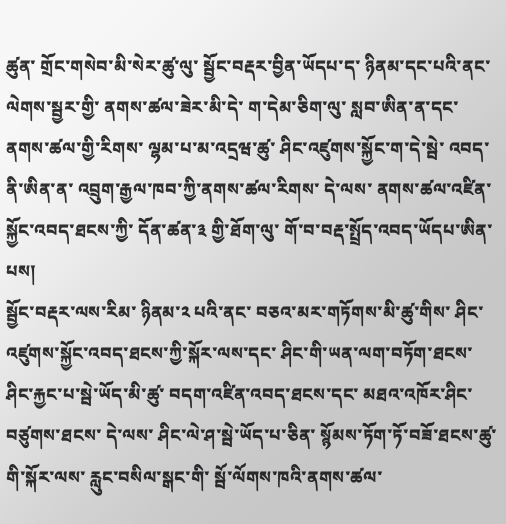ཚུན་ གྲོང་གསེབ་མི་སེར་ཚུ་ལུ་ སྦྱོང་བརྡར་བྱིན་ཡོདཔ་ད་ ཉིནམ་དང་པའི་ནང་ ལེགས་སྦྱར་གྱི་ ནགས་ཚལ་ཟེར་མི་དེ་ ག་དེམ་ཅིག་ལུ་ སླབ་ཨིན་ན་དང་ ནགས་ཚལ་གྱི་རིགས་ ལྷམ་པ་མ་འདྲཝ་ཚུ་ ཤིང་འཛུགས་སྐྱོང་ག་དེ་སྦེ་ འབད་ནི་ཨིན་ན་ འབྲུག་རྒྱལ་ཁབ་ཀྱི་ནགས་ཚལ་རིགས་ དེ་ལས་ ནགས་ཚལ་འཛིན་སྐྱོང་འབད་ཐངས་ཀྱི་ དོན་ཚན་༣ གྱི་ཐོག་ལུ་ གོ་བ་བརྡ་སྤྲོད་འབད་ཡོདཔ་ཨིན་པས།
སྦྱོང་བརྡར་ལས་རིམ་ ཉིནམ་༢ པའི་ནང་ བཅའ་མར་གཏོགས་མི་ཚུ་གིས་ ཤིང་འཛུགས་སྐྱོང་འབད་ཐངས་ཀྱི་སྐོར་ལས་དང་ ཤིང་གི་ཡན་ལག་བཏོག་ཐངས་ ཤིང་རྐྱང་པ་སྦེ་ཡོད་མི་ཚུ་ བདག་འཛིན་འབད་ཐངས་དང་ མཐའ་འཁོར་ཤིང་བཙུགས་ཐངས་ དེ་ལས་ ཤིང་ལེ་ཤ་སྦེ་ཡོད་པ་ཅིན་ སྙོམས་ཏོག་ཏོ་བཟོ་ཐངས་ཚུ་གི་སྐོར་ལས་ རླུང་བསིལ་སྒང་གི་ སྦོ་ལོགས་ཁའི་ནགས་ཚལ་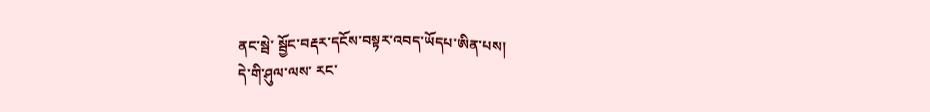ནང་སྦེ་ སྦྱོང་བརྡར་དངོས་བསྟར་འབད་ཡོདཔ་ཨིན་པས།
དེ་གི་ཤུལ་ལས་ རང་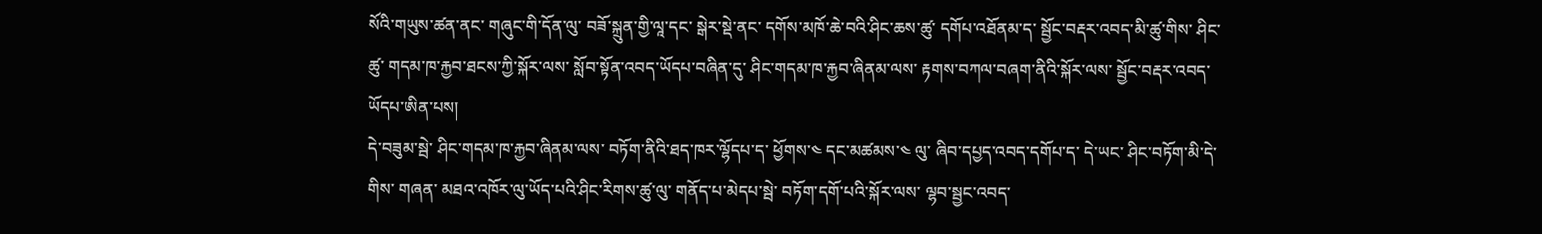སོའི་གཡུས་ཚན་ནང་ གཞུང་གི་དོན་ལུ་ བཟོ་སྐྲུན་གྱི་ལཱ་དང་ སྒེར་སྡེ་ནང་ དགོས་མཁོ་ཆེ་བའི་ཤིང་ཆས་ཚུ་ དགོཔ་འཐོནམ་ད་ སྦྱོང་བརྡར་འབད་མི་ཚུ་གིས་ ཤིང་ཚུ་ གདམ་ཁ་རྐྱབ་ཐངས་ཀྱི་སྐོར་ལས་ སློབ་སྟོན་འབད་ཡོདཔ་བཞིན་དུ་ ཤིང་གདམ་ཁ་རྐྱབ་ཞིནམ་ལས་ རྟགས་བཀལ་བཞག་ནིའི་སྐོར་ལས་ སྦྱོང་བརྡར་འབད་ཡོདཔ་ཨིན་པས།
དེ་བཟུམ་སྦེ་ ཤིང་གདམ་ཁ་རྐྱབ་ཞིནམ་ལས་ བཏོག་ནིའི་ཐད་ཁར་ལྷོདཔ་ད་ ཕྱོགས་༤ དང་མཚམས་༤ ལུ་ ཞིབ་དཔྱད་འབད་དགོཔ་ད་ དེ་ཡང་ ཤིང་བཏོག་མི་དེ་གིས་ གཞན་ མཐའ་འཁོར་ལུ་ཡོད་པའི་ཤིང་རིགས་ཚུ་ལུ་ གནོད་པ་མེདཔ་སྦེ་ བཏོག་དགོ་པའི་སྐོར་ལས་ ལྷབ་སྦྱང་འབད་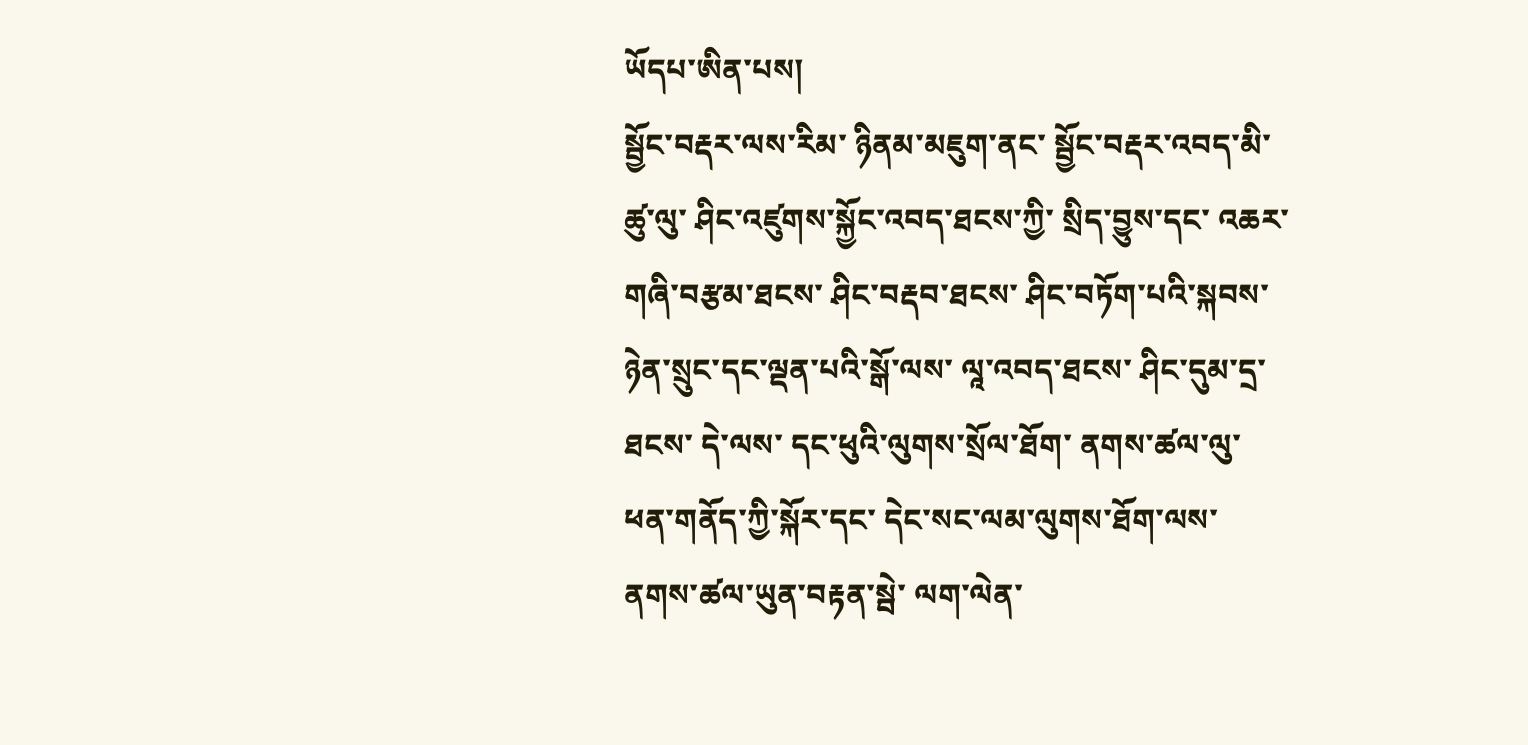ཡོདཔ་ཨིན་པས།
སྦྱོང་བརྡར་ལས་རིམ་ ཉིནམ་མཇུག་ནང་ སྦྱོང་བརྡར་འབད་མི་ཚུ་ལུ་ ཤིང་འཛུགས་སྐྱོང་འབད་ཐངས་ཀྱི་ སྲིད་བྱུས་དང་ འཆར་གཞི་བརྩམ་ཐངས་ ཤིང་བརྡབ་ཐངས་ ཤིང་བཏོག་པའི་སྐབས་ ཉེན་སྲུང་དང་ལྡན་པའི་སྒོ་ལས་ ལཱ་འབད་ཐངས་ ཤིང་དུམ་དྲ་ཐངས་ དེ་ལས་ དང་ཕུའི་ལུགས་སྲོལ་ཐོག་ ནགས་ཚལ་ལུ་ ཕན་གནོད་ཀྱི་སྐོར་དང་ དེང་སང་ལམ་ལུགས་ཐོག་ལས་ ནགས་ཚལ་ཡུན་བརྟན་སྦེ་ ལག་ལེན་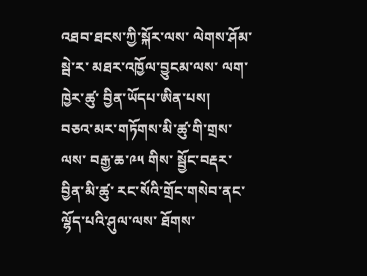འཐབ་ཐངས་ཀྱི་སྐོར་ལས་ ལེགས་ཤོམ་སྦེ་ར་ མཐར་འཁྱོལ་བྱུངམ་ལས་ ལག་ཁྱེར་ཚུ་ བྱིན་ཡོདཔ་ཨིན་པས།
བཅའ་མར་གཏོགས་མི་ཚུ་གི་གྲས་ལས་ བརྒྱ་ཆ་༩༥ གིས་ སྦྱོང་བརྡར་བྱིན་མི་ཚུ་ རང་སོའི་གྲོང་གསེབ་ནང་ ལྷོད་པའི་ཤུལ་ལས་ ཐོགས་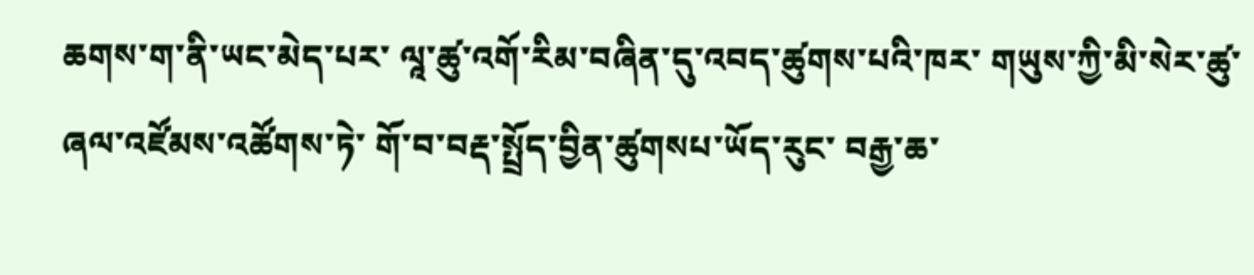ཆགས་ག་ནི་ཡང་མེད་པར་ ལཱ་ཚུ་འགོ་རིམ་བཞིན་དུ་འབད་ཚུགས་པའི་ཁར་ གཡུས་ཀྱི་མི་སེར་ཚུ་ ཞལ་འཛོམས་འཚོགས་ཏེ་ གོ་བ་བརྡ་སྤྲོད་བྱིན་ཚུགསཔ་ཡོད་རུང་ བརྒྱ་ཆ་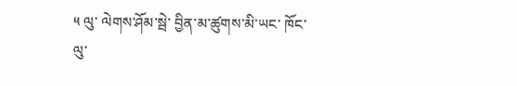༥ ལུ་ ལེགས་ཤོམ་སྦེ་ བྱིན་མ་ཚུགས་མི་ཡང་ ཁོང་ལུ་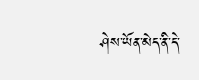ཤེས་ཡོན་མེད་ནི་དེ་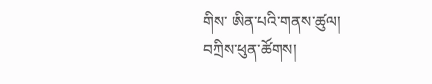གིས་ ཨིན་པའི་གནས་ཚུལ།
བཀྲིས་ཕུན་ཚོགས།